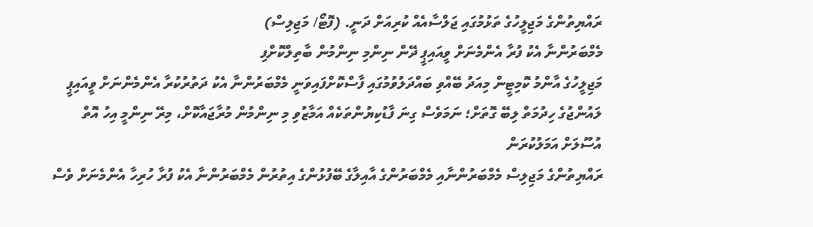ރައްޔިތުންގެ މަޖިލީހުގެ ތަޅުމުގައި ޖަލްސާއެއް ކުރިއަށް ދަނީ. (ފޮޓޯ/ މަޖިލިސް)
މެމްބަރުންނާ އެކު ފުރާ އެންމެނަށް ވީއައިޕީ ދޭން ނިންމި ނިންމުން ބާތިލްކޮށްފި
މަޖިލީހުގެ އާންމު ކޮމިޓީން މިއަދު ބޭއްވި ބައްދަލުވުމުގައި ފާސްކޮށްފައިވަނީ މެމްބަރުންނާ އެކު ދަތުރުކުރާ އެންމެންނަށް ވީއައިޕީ ލައުންޖުގެ ހިދުމަތް ލިބޭ ގޮތަށް؛ ނަމަވެސް ގިނަ ފާޑުކިޔުންތަކެއް އަމާޒުވި މި ނިންމުން މުރާޖައާކޮށް، މިރޭ ނިންމީ އިހު އޮތް އުސޫލަށް އަމަލުކުރަން
ރައްޔިތުންގެ މަޖިލިސް މެމްބަރުންނާއި މެމްބަރުންގެ އާއިލާގެ ބޭފުޅުންގެ އިތުރުން މެމްބަރުންނާ އެކު ފުރާ ހުރިހާ އެންމެނަށް ވެސް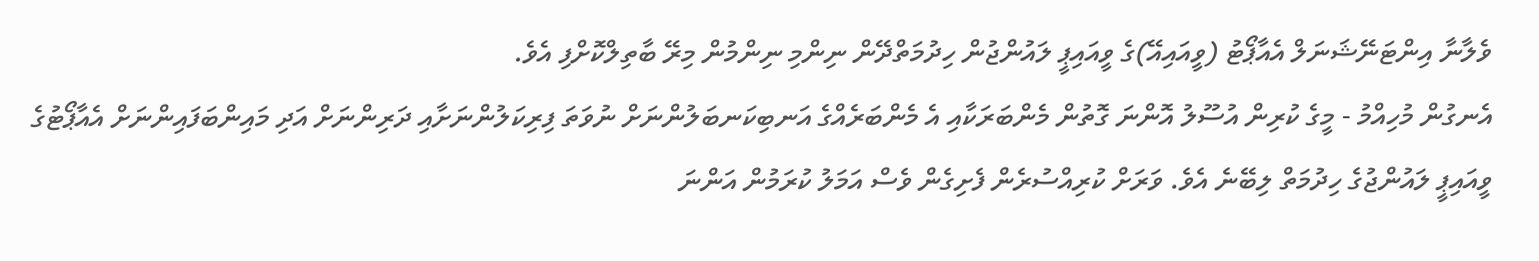ވެލާނާ އިންޓަނޭޝަނަލް އެއާޕޯޓު (ވީއައިއޭ)ގެ ވީއައިޕީ ލައުންޖުން ހިދުމަތްދޭން ނިންމި ނިންމުން މިރޭ ބާތިލްކޮށްފި އެވެ.
އެނގުން މުހިއްމު - މީގެ ކުރިން އުސޫލު އޮންނަ ގޮތުން މެންބަރަކާއި އެ މެންބަރެއްގެ އަނބިކަނބަލުންނަށް ނުވަތަ ފިރިކަލުންނަށާއި ދަރިންނަށް އަދި މައިންބަފައިންނަށް އެއާޕޯޓުގެ ވީއައިޕީ ލައުންޖުގެ ހިދުމަތް ލިބޭނެ އެވެ. ވަރަށް ކުރިއްސުރެން ފެށިގެން ވެސް އަމަލު ކުރަމުން އަންނަ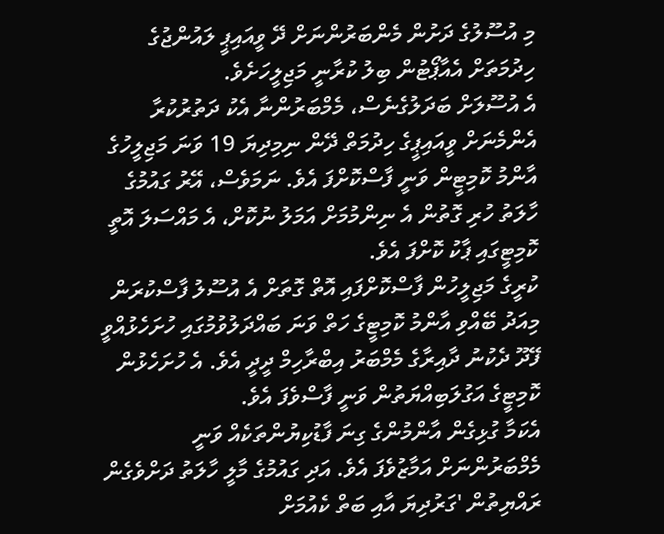މި އުސޫލުގެ ދަށުން މެންބަރުންނަށް ދޭ ވީއައިޕީ ލައުންޖުގެ ހިދުމަތަށް އެއާޕޯޓުން ބިލު ކުރާނީ މަޖިލީހަށެވެ.
އެ އުސޫލަށް ބަދަލުގެނެސް، މެމްބަރުންނާ އެކު ދަތުރުކުރާ އެންމެނަށް ވީއައިޕީގެ ހިދުމަތް ދޭން ނިމިދިޔަ 19 ވަނަ މަޖިލީހުގެ އާންމު ކޮމިޓީން ވަނީ ފާސްކޮށްފަ އެވެ. ނަމަވެސް، އޭރު ގައުމުގެ ހާލަތު ހުރި ގޮތުން އެ ނިންމުމަށް އަމަލު ނުކޮށް، އެ މައްސަލަ އޮތީ ކޮމިޓީގައި ޕާކު ކޮށްފަ އެވެ.
ކުރީގެ މަޖިލީހުން ފާސްކޮށްފައި އޮތް ގޮތަށް އެ އުސޫލު ފާސްކުރަން މިއަދު ބޭއްވި އާންމު ކޮމިޓީގެ ހަތް ވަނަ ބައްދަލުވުމުގައި ހުށަހެޅުއްވީ ފޭދޫ ދެކުނު ދާއިރާގެ މެމްބަރު އިބްރާހިމް ދީދީ އެވެ. އެ ހުށަހެޅުން ކޮމިޓީގެ އަގުލަބިއްޔަތުން ވަނީ ފާސްވެފަ އެވެ.
އެކަމާ ގުޅިގެން އާންމުންގެ ގިނަ ފާޑުކިޔުންތަކެއް ވަނީ މެމްބަރުންނަށް އަމާޒުވެފަ އެވެ. އަދި ގައުމުގެ މާލީ ހާލަތު ދަށްވެގެން ރައްޔިތުން 'ގަރުދިޔަ އާއި ބަތް ކެއުމަށް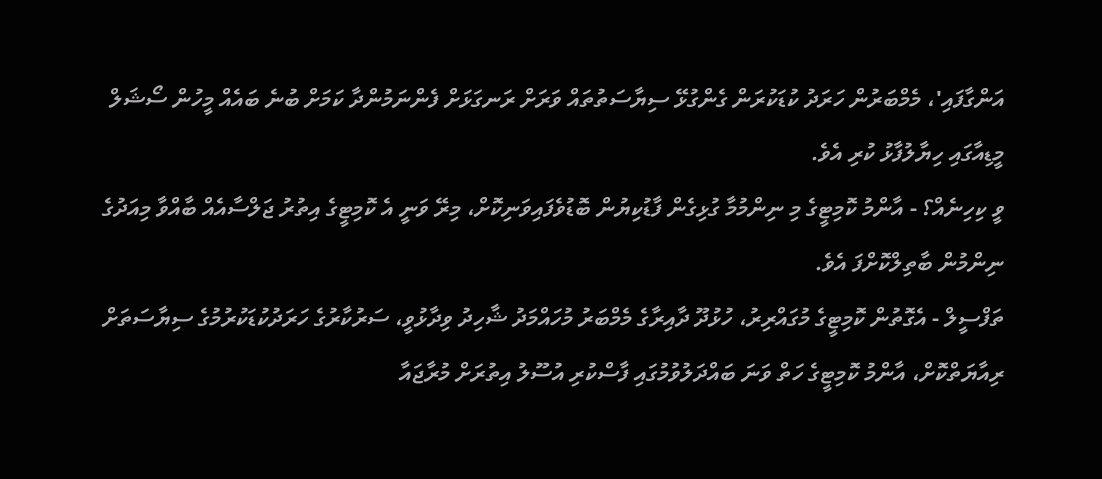އަންގާފައި'، މެމްބަރުން ހަރަދު ކުޑަކުރަން ގެންގުޅޭ ސިޔާސަތުތައް ވަރަށް ރަނގަޅަށް ފެންނަމުންދާ ކަމަށް ބުނެ ބައެއް މީހުން ސޯޝަލް މީޑިއާގައި ހިޔާލުފާޅު ކުރި އެވެ.
ވީ ކިހިނެއް؟ - އާންމު ކޮމިޓީގެ މި ނިންމުމާ ގުޅިގެން ފާޑުކިޔުން ބޮޑުވެފައިވަނިކޮށް، މިރޭ ވަނީ އެ ކޮމިޓީގެ އިތުރު ޖަލްސާއެއް ބާއްވާ މިއަދުގެ ނިންމުން ބާތިލްކޮށްފަ އެވެ.
ތަފްސީލް - އެގޮތުން ކޮމިޓީގެ މުގައްރިރު، ހުޅުދޫ ދާއިރާގެ މެމްބަރު މުހައްމަދު ޝާހިދު ވިދާޅުވީ، ސަރުކާރުގެ ހަރަދުކުޑަކުރުމުގެ ސިޔާސަތަށް ރިއާޔަތްކޮށް، އާންމު ކޮމިޓީގެ ހަތް ވަނަ ބައްދަލުވުމުގައި ފާސްކުރި އުސޫލު އިތުރަށް މުރާޖައާ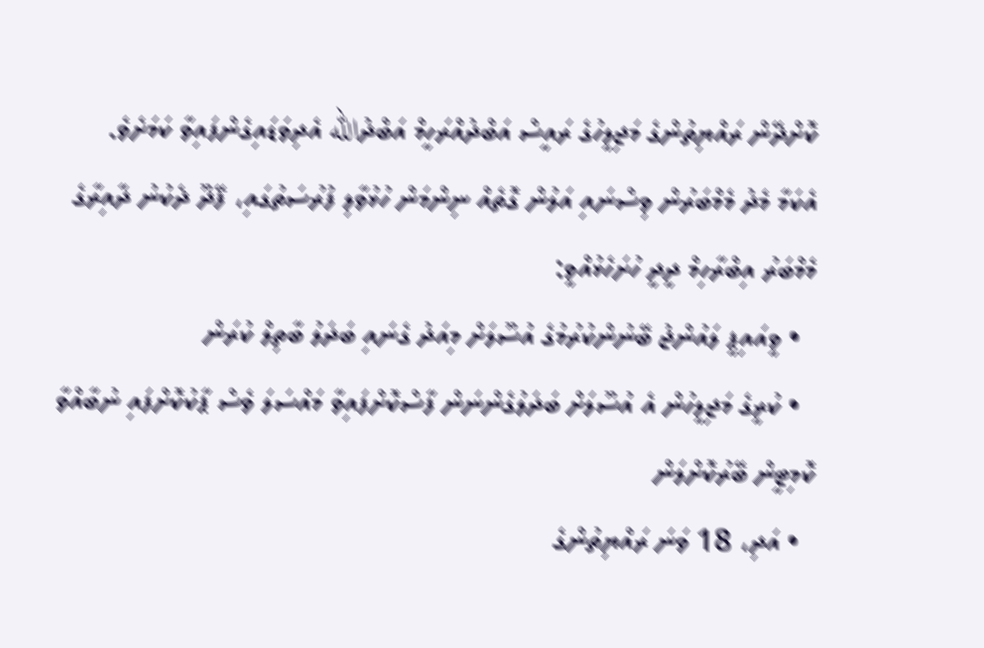ކޮށްދޭން ރައްޔިތުންގެ މަޖިލީހުގެ ރައީސް އަބްދުއްރަހީމް އަބްދުالله އެދިވަޑައިގެންފައިވާ ކަމަށެވެ.
އެކަމާ މެދު މެމްބަރުން ވިސްނައި އަލުން ގޮތެއް ނިންމަން ހުޅުވާލި ފުރުސަތުގައި، ފޭދޫ ދެކުނު ދާއިރާގެ މެމްބަރު އިބްރާހިމް ދީދީ ހުށަހެޅުއްވީ:
  • ވީއައިޕީ ލައުންޖު ބޭނުންކުރުމުގެ އުސޫލަށް މިއަދު ގެނައި ބަދަލު ބާތިލް ކުރަން
  • ކުރީގެ މަޖިލީހުން އެ އުސޫލަށް ބަދަލުގެންނަން ފާސްކޮށްފައިވާ މައްސަލަ ވެސް ޕާކުކޮށްފައި ނުބާއްވާ ކޮމިޓީން ބޭރުކޮށްލަން
  • އަދި، 18 ވަނަ ރައްޔިތުންގެ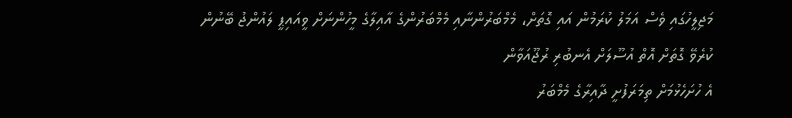މަޖިލީހުގައި ވެސް އަމަލު ކުރަމުން އައި ގޮތަށް، މެމްބަރުންނާއި މެމްބަރުންގެ އާއިލާގެ މީހުންނަށް ވީއައިޕީ ލައުންޖު ބޭނުން ކުރެވޭ ގޮތަށް އޮތް އުސޫލަށް އެނބުރި ރުޖޫއަވާން
އެ ހުށަހެޅުމަށް ތިމަރަފުށީ ދާއިރާގެ މެމްބަރު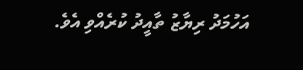އަހުމަދު ރިޔާޒު ތާއީދު ކުރެއްވި އެވެ.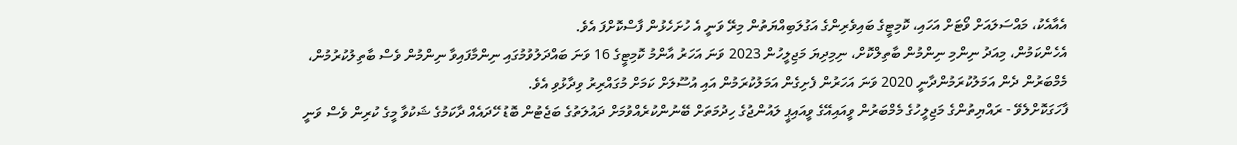އެއާއެކު، މައްސަލައަށް ވޯޓަށް އަހައި، ކޮމިޓީގެ ބައިވެރިންގެ އަގުލަބިއްޔަތުން މިރޭ ވަނީ އެ ހުށަހެޅުން ފާސްކޮށްފަ އެވެ.
އެހެންކަމުން، މިއަދު ނިންމި ނިންމުން ބާތިލްކޮށް، ނިމިދިޔަ މަޖިލީހުން 2023 ވަނަ އަހަރު އާންމު ކޮމިޓީގެ 16 ވަނަ ބައްދަލުވުމުގައި ނިންމާފައިވާ ނިންމުން ވެސް ބާތިލުކުރުމުން، މެމްބަރުން ދެން އަމަލުކުރަމުންދާނީ 2020 ވަނަ އަހަރުން ފެށިގެން އަމަލުކުރަމުން އައި އުސޫލަށް ކަމަށް މުގައްރިރު ވިދާޅުވި އެވެ.
ފާހަގަކޮށްލެވޭ - ރައްޔިތުންގެ މަޖިލީހުގެ މެމްބަރުން ވީއައިއޭގެ ވީއައިޕީ ލައުންޖުގެ ހިދުމަތަށް ބޭނުންކުރެއްވުމަށް ދައުލަތުގެ ބަޖެޓުން ބޮޑު ހޭދައެއް ދާކަމުގެ ޝަކުވާ މީގެ ކުރިން ވެސް ވަނީ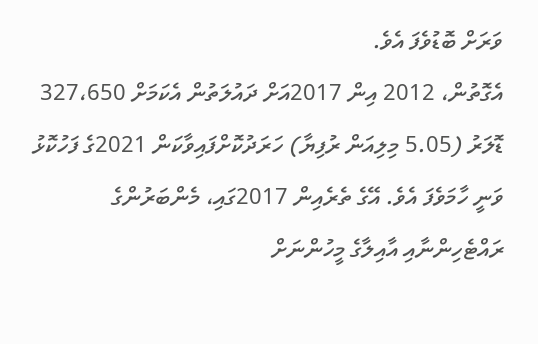ވަރަށް ބޮޑުވެފަ އެވެ.
އެގޮތުން، 2012 އިން 2017އަށް ދައުލަތުން އެކަމަށް 327،650 ޑޮލަރު (5.05 މިލިއަން ރުފިޔާ) ހަރަދުކޮށްފައިވާކަން 2021ގެ ފަހުކޮޅު ވަނީ ހާމަވެފަ އެވެ. އޭގެ ތެރެއިން 2017ގައި، މެންބަރުންގެ ރައްޓެހިންނާއި އާއިލާގެ މީހުންނަށް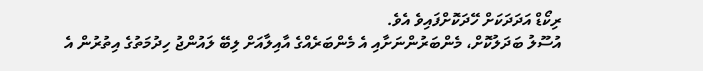ރިކޯޑް އަދަދަކަށް ހޭދަކޮށްފައިވެ އެވެ.
އުސޫލު ބަދަލުކޮށް، މެންބަރުންނަށާއި އެ މެންބަރެއްގެ އާއިލާއަށް ލިބޭ ލައުންޖު ހިދުމަތުގެ އިތުރުން އެ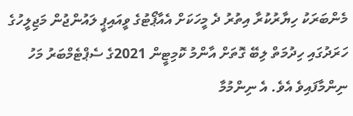މެންބަރަކު ހިޔާރުކުރާ އިތުރު ދެ މީހަކަށް އެއާޕޯޓުގެ ވީއައިޕީ ލައުންޖުން މަޖިލީހުގެ ހަރަދުގައި ހިދުމަތް ލިބޭ ގޮތަށް އާންމު ކޮމިޓީން 2021ގެ ސެޕްޓެމްބަރު މަހު ނިންމާފައިވެ އެވެ. އެ ނިންމުމާ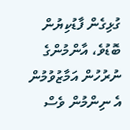ގުޅިގެން ފާޑުކިޔުން ބޮޑުވެ، އާންމުންގެ ނުރުހުން އަމާޒުވުމުން އެ ނިންމުން ވެސް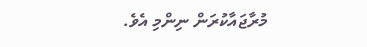މުރާޖައާކުރަން ނިންމި އެވެ.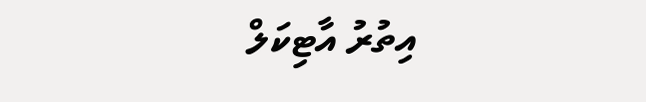އިތުރު އާޓިކަލް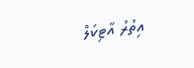އިތުރު އާޓިކަލް